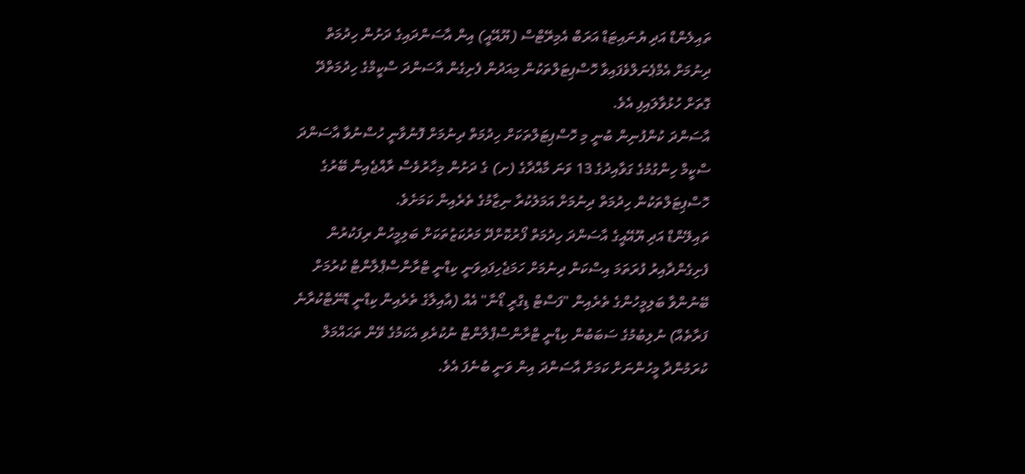ތައިލެންޑް އަދި ޔުނައިޓަޑް އަރަބް އެމިރޭޓްސް (ޔޫއޭއީ) އިން އާސަންދައިގެ ދަށުން ހިދުމަތް ދިނުމަށް އެމްޕެނަލްވެފައިވާ ހޮސްޕިޓަލްތަކުން މިއަދުން ފެށިގެން އާސަންދަ ސްކީމްގެ ހިދުމަތްދޭ ގޮތަށް ހުޅުވާލައިފި އެވެ.
އާސަންދަ ކުންފުނިން ބުނީ މި ހޮސްޕިޓަލްތަކަށް ހިދުމަތް ދިނުމަށް ފޮނުވާނީ ހުސްނުވާ އާސަންދަ ސްކީމް ހިންގުމުގެ ގަވާއިދުގެ 13 ވަނަ މާއްދާގެ (ށ) ގެ ދަށުން މިހާރުވެސް ރާއްޖެއިން ބޭރުގެ ހޮސްޕިޓަލްތަކުން ހިދުމަތް ދިނުމަށް އަމަލުކުރާ ނިޒާމުގެ ތެރެއިން ކަމަށެވެ.
ތައިލޭންޑް އަދި ޔޫއޭއީގެ އާސަންދަ ހިދުމަތް ފޯރުކޮށްދޭ މަރުކަޒުތަކަށް ބަލިމީހުން ރިފަކުރުން ފެށިގެންދާއިރު ފުރަތަމަ އިސްކަން ދިނުމަށް ހަމަޖެހިފައިވަނީ ކިޑްނީ ޓްރާންސްޕްލާންޓް ކުރުމަށް ބޭނުންވާ ބަލިމީހުންގެ ތެރެއިން "ފަސްޓް ޑިގްރީ ޑޯނާ" އެއް (އާއިލާގެ ތެރެއިން ކިޑްނީ ޑޮނޭޓްކުރާނެ ފަރާތެއް) ނުލިބުމުގެ ސަބަބުން ކިޑްނީ ޓްރާންސްޕްލާންޓް ނުކުރެވި އެކަމުގެ ވޭން ތަޙައްމަލް ކުރަމުންދާ މީހުންނަށް ކަމަށް އާސަންދަ އިން ވަނީ ބުނެފަ އެވެ.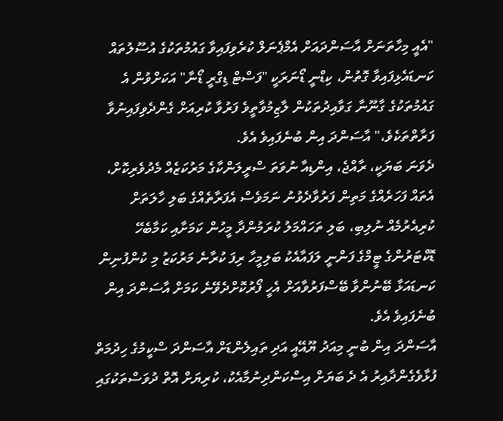"އެއީ މިހާތަނަށް އާސަންދައަށް އެމްޕެނަލް ކުރެވިފައިވާ ގައުމުތަކުގެ އުސޫލުތައް ކަނޑައެޅިފައިވާ ގޮތުން، ކިޑްނީ ޑޯނަރަކީ "ފަސްޓް ޑިގްރީ ޑޯނާ" އަކަށްވުން އެ ގައުމުތަކުގެ ގާނޫނާ ގަވާއިދުތަކުން ލާޒިމުވާތީވެ ފަރުވާ ކުރިއަށް ގެންދެވިފައިނުވާ ފަރާތްތަކެވެ،" އާސަންދަ އިން ބުނެފައިވެ އެވެ.
ދެވަނަ ބަޔަކީ، ރާއްޖެ، އިންޑިއާ ނުވަތަ ސްރީލަންކާގެ މަރުކަޒެއް މެދުވެރިކޮށް، އެތައް ފަހަރެއްގެ މަތިން ފަރުވާދެވުނު ނަމަވެސް އެފަރާތެއްގެ ބަލި ހާލަތަށް ކުރިއެރުމެއް ނުލިބި، ބަލި ތަހައްމަލު ކުރަމުންދާ މީހުން ކަމަށާއި ކަމާބެހޭ ޑޮކްޓަރުންގެ ޓީމްގެ ފަންނީ ލަފައާއެކު ބަލިމީހާ ރިފަ ކުރާނެ މަރުކަޒު މި ކުންފުނިން ކަނޑައަޅާ ބޭނުންވާ ބޭސްފަރުވާއަށް އެހީ ފޯރުކޮށްދެވޭނެ ކަމަށް އާސަންދަ އިން ބުނެފައިވެ އެވެ.
އާސަންދަ އިން ބުނީ މިއަދު ޔޫއޭއީ އަދި ތައިލެންޑަށް އާސަންދަ ސްކީމުގެ ހިދުމަތް ފުޅާވެގެންދާއިރު އެ ދެ ބަޔަށް އިސްކަންދިނުމާއެކު، ކުރިޔަށް އޮތް ދުވަސްތަކުގައި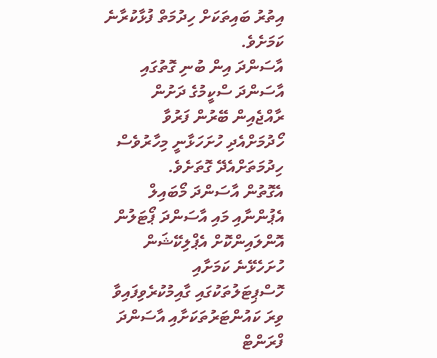އިތުރު ބައިތަކަށް ހިދުމަތް ފުޅާކުރާނެ ކަމަށެވެ.
އާސަންދަ އިން ބުނި ގޮތުގައި އާސަންދަ ސްކީމުގެ ދަށުން ރާއްޖެއިން ބޭރުން ފަރުވާ ހޯދުމަށްއެދި ހުށަހަޅާނީ މިހާރުވެސް ހިދުމަތަށްއެދޭ ގޮތަށެވެ.
އެގޮތުން އާސަންދަ މޯބައިލް އެޕުންނާއި މައި އާސަންދަ ޕޯޓަލުން އޮންލައިންކޮށް އެޕްލިކޭޝަން ހުށަހެޅޭނެ ކަމަށާއި ހޮސްޕިޓަލުތަކުގައި ގާއިމުކުރެވިފައިވާ ވިރަ ކައުންޓަރުތަކަށާއި އާސަންދަ ފްރަންޓް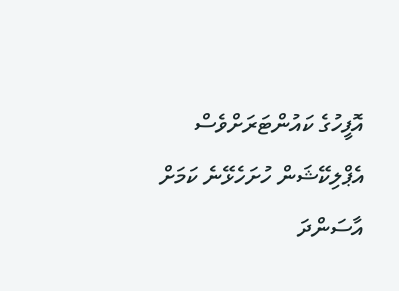އޮފީހުގެ ކައުންޓަރަށްވެސް އެޕްލިކޭޝަން ހުށަހެޅޭނެ ކަމަށް އާސަންދަ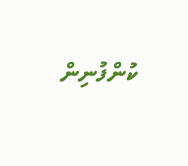ކުންފުނިން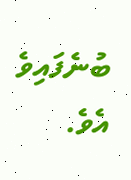ބުނެފައިވެ އެވެ.